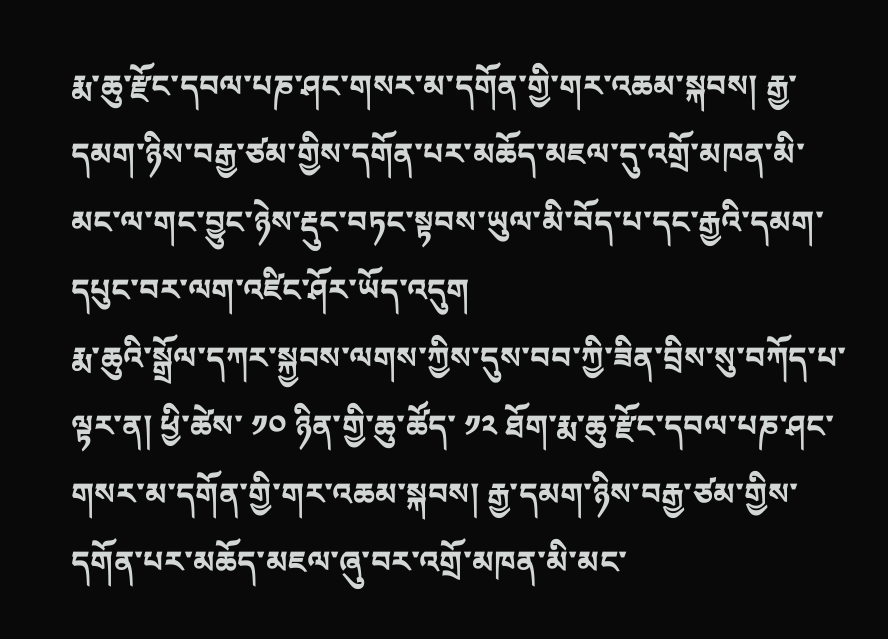རྨ་ཆུ་རྫོང་དབལ་པཎ་ཤང་གསར་མ་དགོན་གྱི་གར་འཆམ་སྐབས། རྒྱ་དམག་ཉིས་བརྒྱ་ཙམ་གྱིས་དགོན་པར་མཆོད་མཇལ་དུ་འགྲོ་མཁན་མི་མང་ལ་གང་བྱུང་ཉེས་རྡུང་བཏང་སྟབས་ཡུལ་མི་བོད་པ་དང་རྒྱའི་དམག་དཔུང་བར་ལག་འཛིང་ཤོར་ཡོད་འདུག
རྨ་ཆུའི་སྒྲོལ་དཀར་སྐྱབས་ལགས་ཀྱིས་དུས་བབ་ཀྱི་ཟིན་བྲིས་སུ་བཀོད་པ་ལྟར་ན། ཕྱི་ཚེས་ ༡༠ ཉིན་གྱི་ཆུ་ཚོད་ ༡༢ ཐོག་རྨ་ཆུ་རྫོང་དབལ་པཎ་ཤང་གསར་མ་དགོན་གྱི་གར་འཆམ་སྐབས། རྒྱ་དམག་ཉིས་བརྒྱ་ཙམ་གྱིས་དགོན་པར་མཆོད་མཇལ་ཞུ་བར་འགྲོ་མཁན་མི་མང་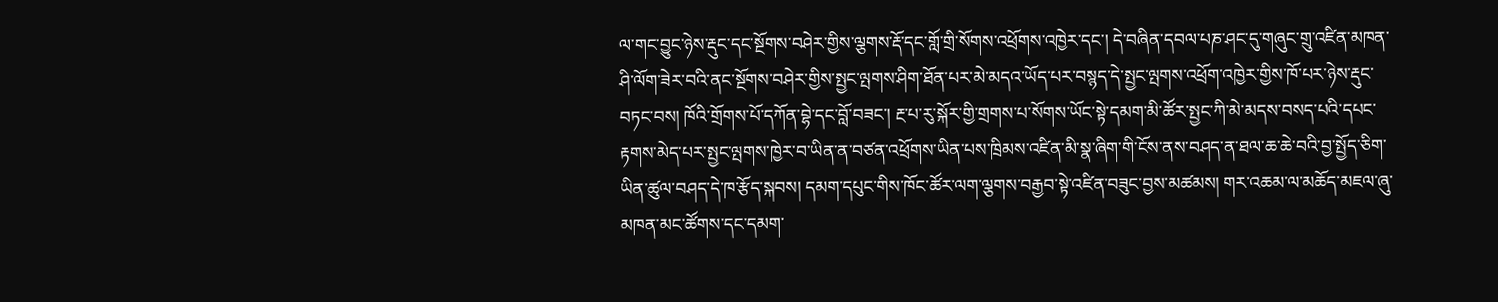ལ་གང་བྱུང་ཉེས་རྡུང་དང་སྔོགས་བཤེར་གྱིས་ལྕགས་རྡོ་དང་གློ་གྲི་སོགས་འཕྲོགས་འཁྱེར་དང་། དེ་བཞིན་དབལ་པཎ་ཤང་དུ་གཞུང་གྲུ་འཛིན་མཁན་ཤི་ལོག་ཟེར་བའི་ནང་སྔོགས་བཤེར་གྱིས་སྤྱང་ལྤགས་ཤིག་ཐོན་པར་མེ་མདའ་ཡོད་པར་བསྙད་དེ་སྤྱང་ལྤགས་འཕྲོག་འཁྱེར་གྱིས་ཁོ་པར་ཉེས་རྡུང་བཏང་བས། ཁོའི་གྲོགས་པོ་དཀོན་བྷེ་དང་བློ་བཟང་། རྔ་པ་རུ་སྐོར་གྱི་གྲགས་པ་སོགས་ཡོང་སྟེ་དམག་མི་ཚོར་སྤྱང་ཀི་མེ་མདས་བསད་པའི་དཔང་རྟགས་མེད་པར་སྤྱང་ལྤགས་ཁྱེར་བ་ཡིན་ན་བཙན་འཕྲོགས་ཡིན་པས་ཁྲིམས་འཛིན་མི་སྣ་ཞིག་གི་ངོས་ནས་བཤད་ན་ཐལ་ཆ་ཆེ་བའི་བྱ་སྤྱོད་ཅིག་ཡིན་ཚུལ་བཤད་དེ་ཁ་རྩོད་སྐབས། དམག་དཔུང་གིས་ཁོང་ཚོར་ལག་ལྕགས་བརྒྱབ་སྟེ་འཛིན་བཟུང་བྱས་མཚམས། གར་འཆམ་ལ་མཆོད་མཇལ་ཞུ་མཁན་མང་ཚོགས་དང་དམག་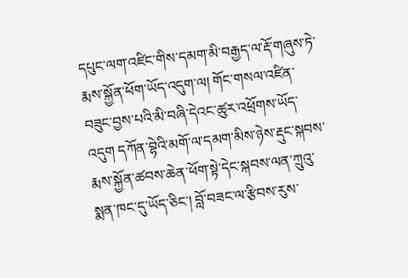དཔུང་ལག་འཛིང་གིས་དམག་མི་བརྒྱད་ལ་རྡོ་གཞུས་ཏེ་རྨས་སྐྱོན་ཕོག་ཡོད་འདུག་ལ། གོང་གསལ་འཛིན་བཟུང་བྱས་པའི་མི་བཞི་དེའང་ཚུར་འཕྲོགས་ཡོད་འདུག དཀོན་བྷེའི་མགོ་ལ་དམག་མིས་ཉེས་རྡུང་སྐབས་རྨས་སྐྱོན་ཚབས་ཆེན་ཕོག་སྟེ་དེང་སྐབས་ལན་ཀྲུའུ་སྨན་ཁང་དུ་ཡོད་ཅིང་། བློ་བཟང་ལ་རྩིབས་རུས་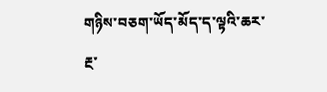གཉིས་བཅག་ཡོད་མོད་ད་ལྟའི་ཆར་རྔ་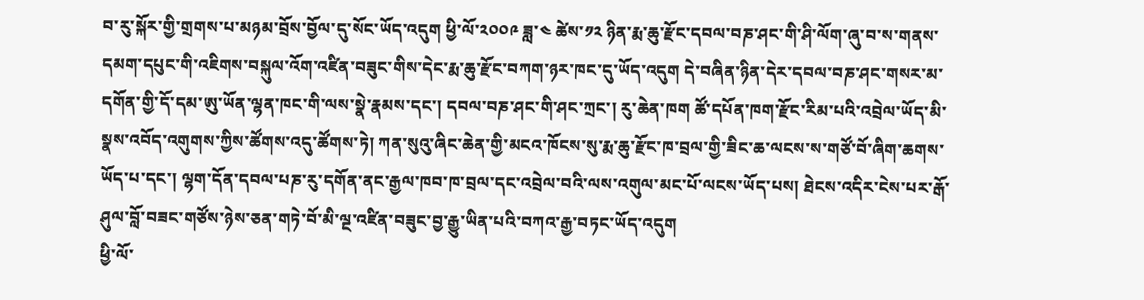བ་རུ་སྐོར་གྱི་གྲགས་པ་མཉམ་བྲོས་བྱོལ་དུ་སོང་ཡོད་འདུག ཕྱི་ལོ་༢༠༠༩ ཟླ་༤ ཚེས་༡༢ ཉིན་རྨ་ཆུ་རྫོང་དབལ་བཎ་ཤང་གི་ཤི་ལོག་ཞུ་བ་ས་གནས་དམག་དཔུང་གི་འཇིགས་བསྐུལ་འོག་འཛིན་བཟུང་གིས་དེང་རྨ་ཆུ་རྫོང་བཀག་ཉར་ཁང་དུ་ཡོད་འདུག དེ་བཞིན་ཉིན་དེར་དབལ་བཎ་ཤང་གསར་མ་དགོན་གྱི་དོ་དམ་ཨུ་ཡོན་ལྷན་ཁང་གི་ལས་སྣེ་རྣམས་དང་། དབལ་བཎ་ཤང་གི་ཤང་ཀྲང་། རུ་ཆེན་ཁག ཚོ་དཔོན་ཁག་རྫོང་རིམ་པའི་འབྲེལ་ཡོད་མི་སྣས་འབོད་འགུགས་ཀྱིས་ཚོགས་འདུ་ཚོགས་ཏེ། ཀན་སུའུ་ཞིང་ཆེན་གྱི་མངའ་ཁོངས་སུ་རྨ་ཆུ་རྫོང་ཁ་བྲལ་གྱི་ཟིང་ཆ་ལངས་ས་གཙོ་བོ་ཞིག་ཆགས་ཡོད་པ་དང་། ལྷག་དོན་དབལ་པཎ་རུ་དགོན་ནང་རྒྱལ་ཁབ་ཁ་བྲལ་དང་འབྲེལ་བའི་ལས་འགུལ་མང་པོ་ལངས་ཡོད་པས། ཐེངས་འདིར་ངེས་པར་རྒོ་ཤུལ་བློ་བཟང་གཙོས་ཉེས་ཅན་གཏེ་བོ་མི་ལྔ་འཛིན་བཟུང་བྱ་རྒྱུ་ཡིན་པའི་བཀའ་རྒྱ་བཏང་ཡོད་འདུག
ཕྱི་ལོ་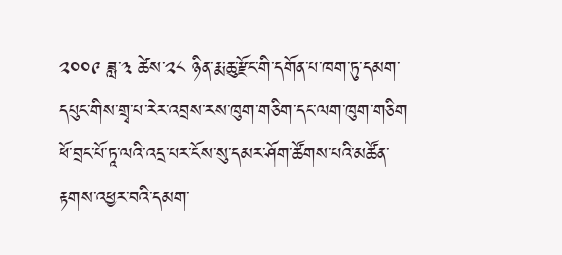༢༠༠༩ ཟླ་༣ ཚེས་༢༨ ཉིན་རྨ་ཆུ་རྫོང་གི་དགོན་པ་ཁག་ཏུ་དམག་དཔུང་གིས་གྲྭ་པ་རེར་འབྲས་རས་ཁུག་གཅིག་དང་ལག་ཁུག་གཅིག ཕོ་བྲང་པོ་ཏཱ་ལའི་འདྲ་པར་ངོས་སུ་དམར་ཤོག་ཚོགས་པའི་མཚོན་རྟགས་འཕྱར་བའི་དམག་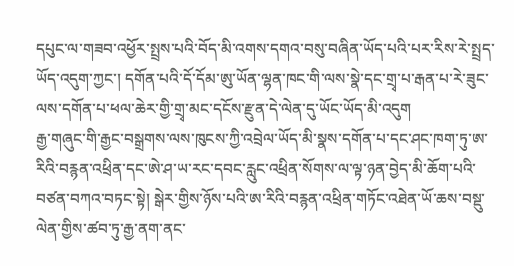དཔུང་ལ་གཟབ་འཕྱོར་སྤྲས་པའི་བོད་མི་འགས་དགའ་བསུ་བཞིན་ཡོད་པའི་པར་རིས་རེ་སྤྲད་ཡོད་འདུག་ཀྱང་། དགོན་པའི་དོ་དོམ་ཨུ་ཡོན་ལྷན་ཁང་གི་ལས་སྣེ་དང་གྲྭ་པ་རྒན་པ་རེ་ཟུང་ལས་དགོན་པ་ཕལ་ཆེར་གྱི་གྲྭ་མང་དངོས་རྫུན་དེ་ལེན་དུ་ཡོང་ཡོད་མི་འདུག
རྒྱ་གཞུང་གི་རྒྱང་བསྒྲགས་ལས་ཁུངས་ཀྱི་འབྲེལ་ཡོད་མི་སྣས་དགོན་པ་དང་ཤང་ཁག་ཏུ་ཨ་རིའི་བརྙན་འཕྲིན་དང་ཨེ་ཤ་ཡ་རང་དབང་རླུང་འཕྲིན་སོགས་ལ་ལྟ་ཉན་བྱེད་མི་ཆོག་པའི་བཙན་བཀའ་བཏང་སྟེ། སྒེར་གྱིས་ཉོས་པའི་ཨ་རིའི་བརྙན་འཕྲིན་གཏོང་འཐེན་ཡོ་ཆས་བསྡུ་ལེན་གྱིས་ཚབ་ཏུ་རྒྱ་ནག་ནང་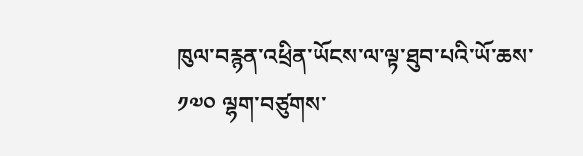ཁུལ་བརྙན་འཕྲིན་ཡོངས་ལ་ལྟ་ཐུབ་པའི་ཡོ་ཆས་༡༧༠ ལྷག་བཙུགས་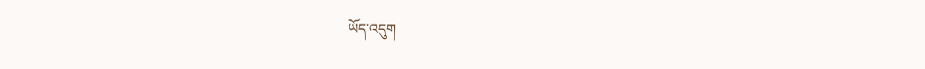ཡོད་འདུག